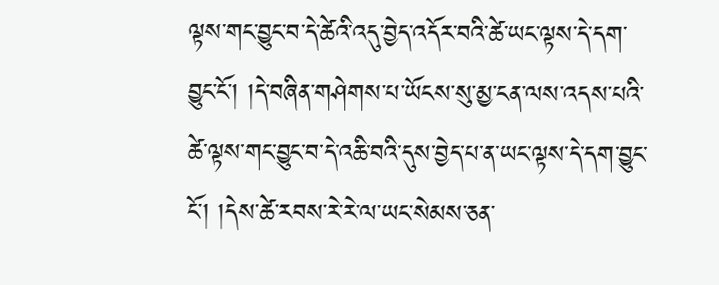ལྟས་གང་བྱུང་བ་དེ་ཚེའི་འདུ་བྱེད་འདོར་བའི་ཚེ་ཡང་ལྟས་དེ་དག་བྱུང་ངོ་། །དེ་བཞིན་གཤེགས་པ་ཡོངས་སུ་མྱ་ངན་ལས་འདས་པའི་ཚེ་ལྟས་གང་བྱུང་བ་དེ་འཆི་བའི་དུས་བྱེད་པ་ན་ཡང་ལྟས་དེ་དག་བྱུང་ངོ་། །དེས་ཚེ་རབས་རེ་རེ་ལ་ཡང་སེམས་ཅན་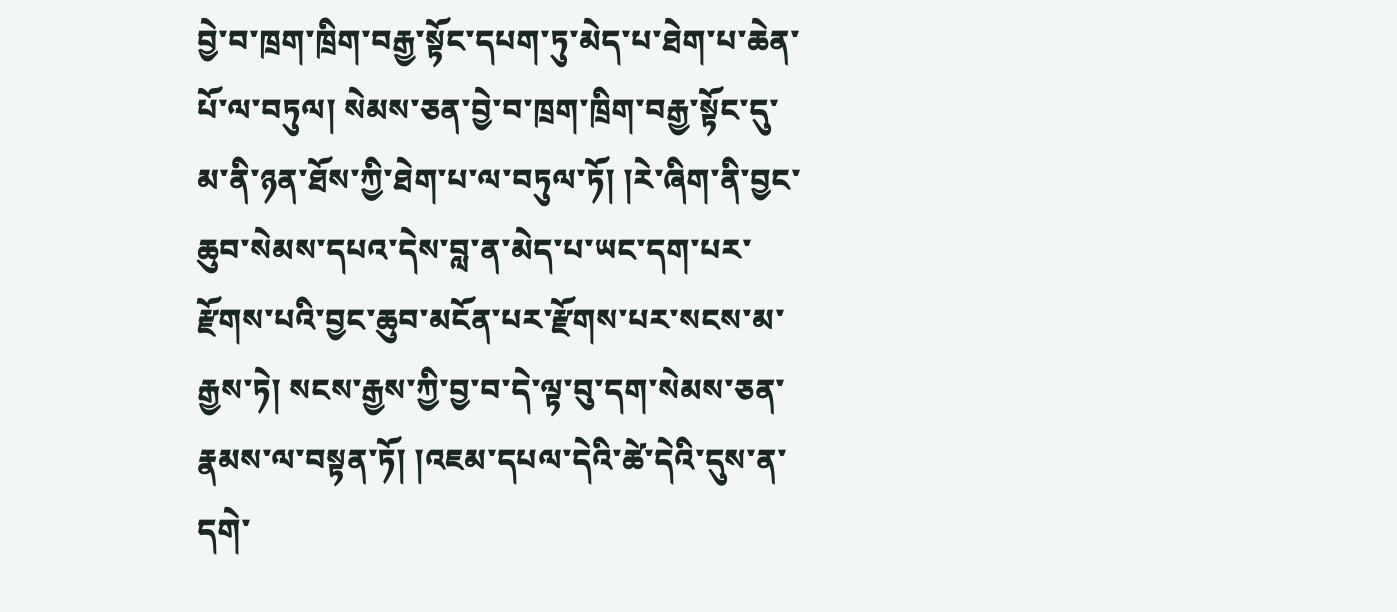བྱེ་བ་ཁྲག་ཁྲིག་བརྒྱ་སྟོང་དཔག་ཏུ་མེད་པ་ཐེག་པ་ཆེན་པོ་ལ་བཏུལ། སེམས་ཅན་བྱེ་བ་ཁྲག་ཁྲིག་བརྒྱ་སྟོང་དུ་མ་ནི་ཉན་ཐོས་ཀྱི་ཐེག་པ་ལ་བཏུལ་ཏོ། །རེ་ཞིག་ནི་བྱང་ཆུབ་སེམས་དཔའ་དེས་བླ་ན་མེད་པ་ཡང་དག་པར་རྫོགས་པའི་བྱང་ཆུབ་མངོན་པར་རྫོགས་པར་སངས་མ་རྒྱས་ཏེ། སངས་རྒྱས་ཀྱི་བྱ་བ་དེ་ལྟ་བུ་དག་སེམས་ཅན་རྣམས་ལ་བསྟན་ཏོ། །འཇམ་དཔལ་དེའི་ཚེ་དེའི་དུས་ན་དགེ་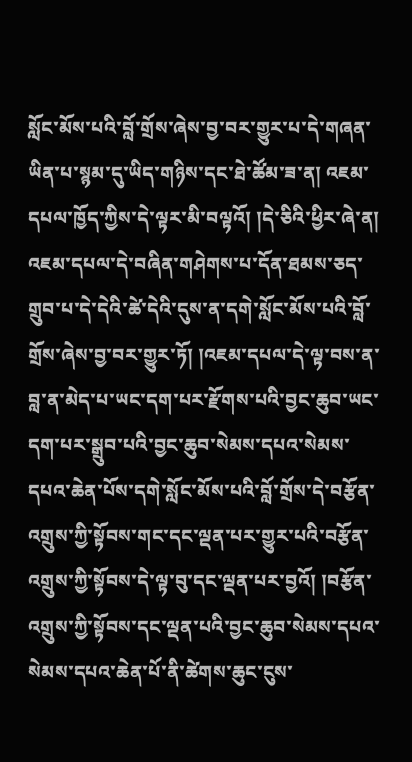སློང་མོས་པའི་བློ་གྲོས་ཞེས་བྱ་བར་གྱུར་པ་དེ་གཞན་ཡིན་པ་སྙམ་དུ་ཡིད་གཉིས་དང་ཐེ་ཚོམ་ཟ་ན། འཇམ་དཔལ་ཁྱོད་ཀྱིས་དེ་ལྟར་མི་བལྟའོ། །དེ་ཅིའི་ཕྱིར་ཞེ་ན། འཇམ་དཔལ་དེ་བཞིན་གཤེགས་པ་དོན་ཐམས་ཅད་གྲུབ་པ་དེ་དེའི་ཚེ་དེའི་དུས་ན་དགེ་སློང་མོས་པའི་བློ་གྲོས་ཞེས་བྱ་བར་གྱུར་ཏོ། །འཇམ་དཔལ་དེ་ལྟ་བས་ན་བླ་ན་མེད་པ་ཡང་དག་པར་རྫོགས་པའི་བྱང་ཆུབ་ཡང་དག་པར་སྒྲུབ་པའི་བྱང་ཆུབ་སེམས་དཔའ་སེམས་དཔའ་ཆེན་པོས་དགེ་སློང་མོས་པའི་བློ་གྲོས་དེ་བརྩོན་འགྲུས་ཀྱི་སྟོབས་གང་དང་ལྡན་པར་གྱུར་པའི་བརྩོན་འགྲུས་ཀྱི་སྟོབས་དེ་ལྟ་བུ་དང་ལྡན་པར་བྱའོ། །བརྩོན་འགྲུས་ཀྱི་སྟོབས་དང་ལྡན་པའི་བྱང་ཆུབ་སེམས་དཔའ་སེམས་དཔའ་ཆེན་པོ་ནི་ཚེགས་ཆུང་ངུས་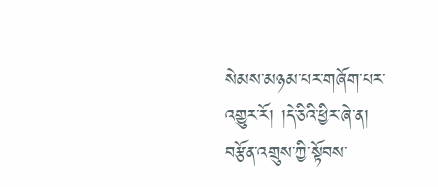སེམས་མཉམ་པར་གཞོག་པར་འགྱུར་རོ། །དེ་ཅིའི་ཕྱིར་ཞེ་ན། བརྩོན་འགྲུས་ཀྱི་སྟོབས་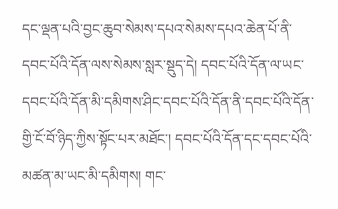དང་ལྡན་པའི་བྱང་ཆུབ་སེམས་དཔའ་སེམས་དཔའ་ཆེན་པོ་ནི་དབང་པོའི་དོན་ལས་སེམས་སླར་སྡུད་དེ། དབང་པོའི་དོན་ལ་ཡང་དབང་པོའི་དོན་མི་དམིགས་ཤིང་དབང་པོའི་དོན་ནི་དབང་པོའི་དོན་གྱི་ངོ་བོ་ཉིད་ཀྱིས་སྟོང་པར་མཐོང་། དབང་པོའི་དོན་དང་དབང་པོའི་མཚན་མ་ཡང་མི་དམིགས། གང་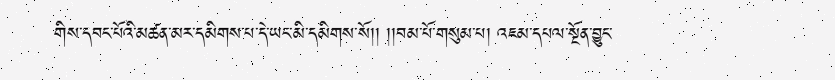གིས་དབང་པོའི་མཚན་མར་དམིགས་པ་དེ་ཡང་མི་དམིགས་སོ།། །།བམ་པོ་གསུམ་པ། འཇམ་དཔལ་སྔོན་བྱུང་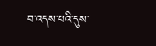བ་འདས་པའི་དུས་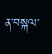ན་བསྐལ་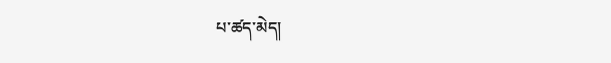པ་ཚད་མེད།